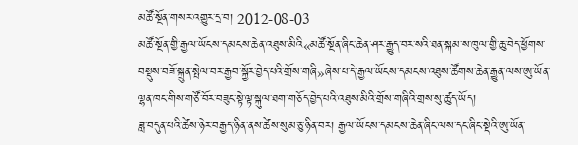མཚོ་སྔོན་གསར་འགྱུར་དྲ་བ། 2012-08-03
མཚོ་སྔོན་གྱི་རྒྱལ་ཡོངས་དམངས་ཆེན་འཐུས་མིའི«མཚོ་སྔོན་ཞིང་ཆེན་ཤར་རྒྱུད་བར་སའི་ཐན་སྐམ་ས་ཁུལ་གྱི་ཆུ་བེད་ཕྱོགས་བསྡུས་བཟོ་སྐྲུན་སྤེལ་བར་རྒྱབ་སྐྱོར་བྱེད་པའི་གྲོས་གཞི»ཞེས་པ་དེ་རྒྱལ་ཡོངས་དམངས་འཐུས་ཚོགས་ཆེན་རྒྱུན་ལས་ཨུ་ཡོན་ལྷན་ཁང་གིས་གཙོ་བོར་བཟུང་སྟེ་ལྟ་སྐུལ་ཐག་གཅོད་བྱེད་པའི་འཐུས་མིའི་གྲོས་གཞིའི་གྲས་སུ་ཚུད་ཡོད།
ཟླ་བདུན་པའི་ཚེས་ཉེར་བརྒྱད་ཉིན་ནས་ཚེས་སུམ་ཅུ་ཉིན་བར། རྒྱལ་ཡོངས་དམངས་ཆེན་ཞིང་ལས་དང་ཞིང་སྡེའི་ཨུ་ཡོན་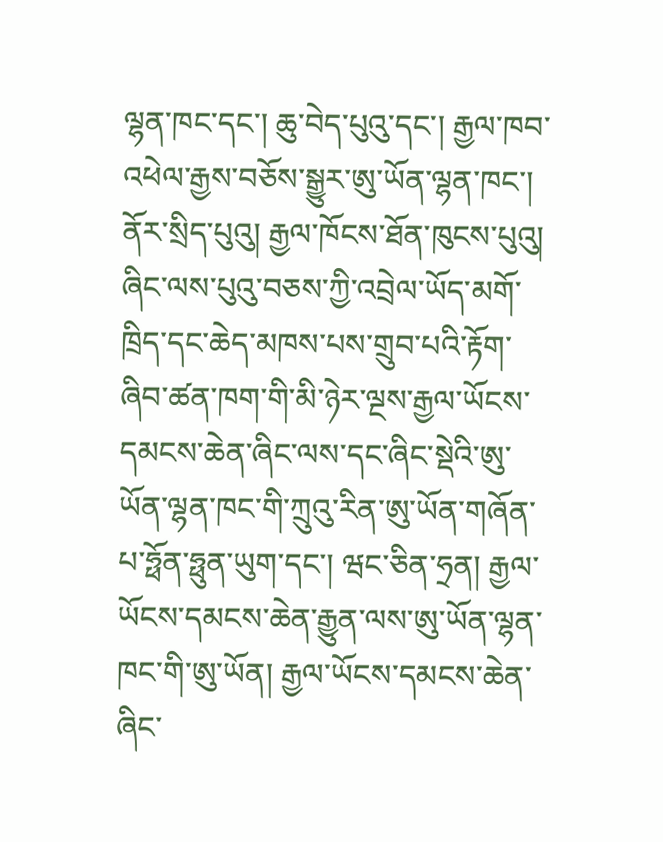ལྷན་ཁང་དང་། ཆུ་བེད་པུའུ་དང་། རྒྱལ་ཁབ་འཕེལ་རྒྱས་བཅོས་སྒྱུར་ཨུ་ཡོན་ལྷན་ཁང་། ནོར་སྲིད་པུའུ། རྒྱལ་ཁོངས་ཐོན་ཁུངས་པུའུ། ཞིང་ལས་པུའུ་བཅས་ཀྱི་འབྲེལ་ཡོད་མགོ་ཁྲིད་དང་ཆེད་མཁས་པས་གྲུབ་པའི་རྟོག་ཞིབ་ཚན་ཁག་གི་མི་ཉེར་ལྔས་རྒྱལ་ཡོངས་དམངས་ཆེན་ཞིང་ལས་དང་ཞིང་སྡེའི་ཨུ་ཡོན་ལྷན་ཁང་གི་ཀྲུའུ་རིན་ཨུ་ཡོན་གཞོན་པ་ཧྥོན་ཧྥུན་ཡུག་དང་། ཝང་ཅིན་ཧྲན། རྒྱལ་ཡོངས་དམངས་ཆེན་རྒྱུན་ལས་ཨུ་ཡོན་ལྷན་ཁང་གི་ཨུ་ཡོན། རྒྱལ་ཡོངས་དམངས་ཆེན་ཞིང་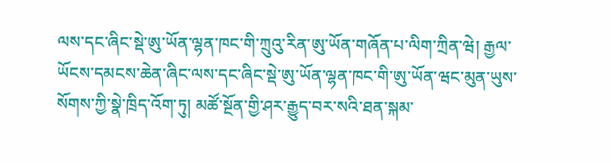ལས་དང་ཞིང་སྡེ་ཨུ་ཡོན་ལྷན་ཁང་གི་ཀྲུའུ་རིན་ཨུ་ཡོན་གཞོན་པ་ལིག་ཀྲིན་ཝེ། རྒྱལ་ཡོངས་དམངས་ཆེན་ཞིང་ལས་དང་ཞིང་སྡེ་ཨུ་ཡོན་ལྷན་ཁང་གི་ཨུ་ཡོན་ཝང་མུན་ཡུས་སོགས་ཀྱི་སྣེ་ཁྲིད་འོག་ཏུ། མཚོ་སྔོན་གྱི་ཤར་རྒྱུད་བར་སའི་ཐན་སྐམ་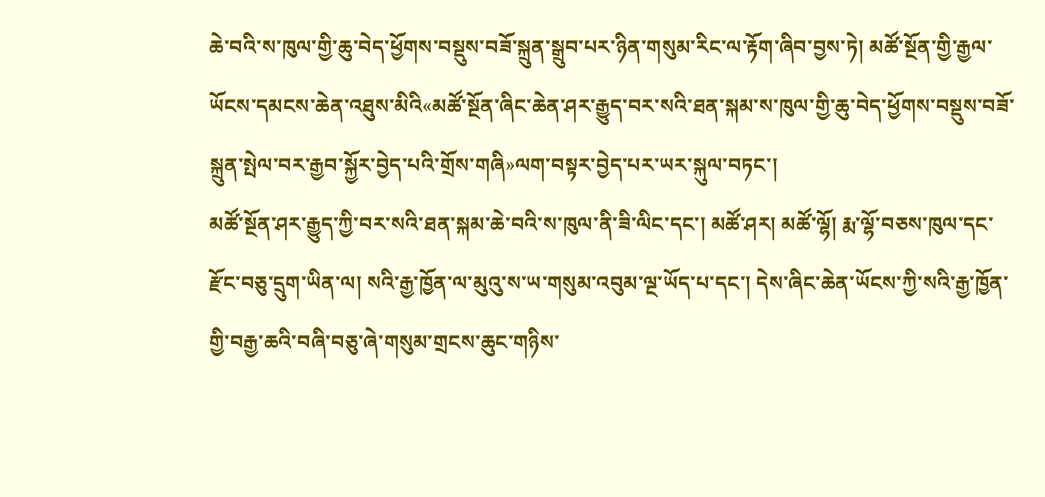ཆེ་བའི་ས་ཁུལ་གྱི་ཆུ་བེད་ཕྱོགས་བསྡུས་བཟོ་སྐྲུན་སྒྲུབ་པར་ཉིན་གསུམ་རིང་ལ་རྟོག་ཞིབ་བྱས་ཏེ། མཚོ་སྔོན་གྱི་རྒྱལ་ཡོངས་དམངས་ཆེན་འཐུས་མིའི«མཚོ་སྔོན་ཞིང་ཆེན་ཤར་རྒྱུད་བར་སའི་ཐན་སྐམ་ས་ཁུལ་གྱི་ཆུ་བེད་ཕྱོགས་བསྡུས་བཟོ་སྐྲུན་སྤེལ་བར་རྒྱབ་སྐྱོར་བྱེད་པའི་གྲོས་གཞི»ལག་བསྟར་བྱེད་པར་ཡར་སྐུལ་བཏང་།
མཚོ་སྔོན་ཤར་རྒྱུད་ཀྱི་བར་སའི་ཐན་སྐམ་ཆེ་བའི་ས་ཁུལ་ནི་ཟི་ལིང་དང་། མཚོ་ཤར། མཚོ་ལྷོ། རྨ་ལྷོ་བཅས་ཁུལ་དང་རྫོང་བཅུ་དྲུག་ཡིན་ལ། སའི་རྒྱ་ཁྱོན་ལ་མུའུ་ས་ཡ་གསུམ་འབུམ་ལྔ་ཡོད་པ་དང་། དེས་ཞིང་ཆེན་ཡོངས་ཀྱི་སའི་རྒྱ་ཁྱོན་གྱི་བརྒྱ་ཆའི་བཞི་བཅུ་ཞེ་གསུམ་གྲངས་ཆུང་གཉིས་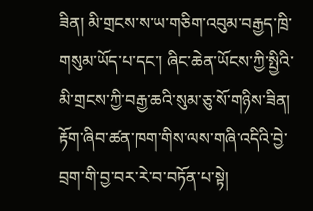ཟིན། མི་གྲངས་ས་ཡ་གཅིག་འབུམ་བརྒྱད་ཁྲི་གསུམ་ཡོད་པ་དང་། ཞིང་ཆེན་ཡོངས་ཀྱི་སྤྱིའི་མི་གྲངས་ཀྱི་བརྒྱ་ཆའི་སུམ་ཅུ་སོ་གཉིས་ཟིན།
རྟོག་ཞིབ་ཚན་ཁག་གིས་ལས་གཞི་འདིའི་བྱེ་བྲག་གི་བྱ་བར་རེ་བ་བཏོན་པ་སྟེ།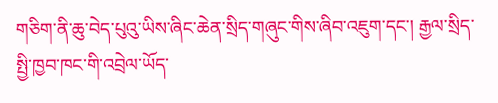གཅིག་ནི་ཆུ་བེད་པུའུ་ཡིས་ཞིང་ཆེན་སྲིད་གཞུང་གིས་ཞིབ་འཇུག་དང་། རྒྱལ་སྲིད་སྤྱི་ཁྱབ་ཁང་གི་འབྲེལ་ཡོད་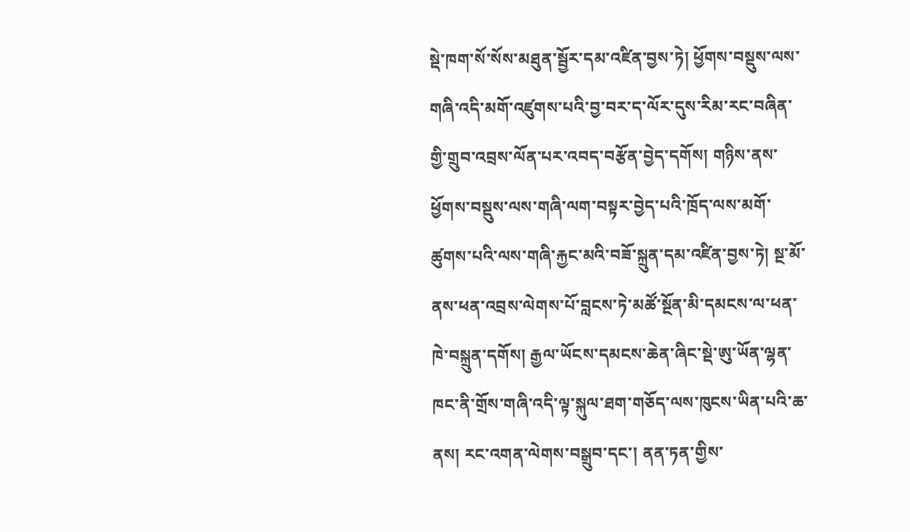སྡེ་ཁག་སོ་སོས་མཐུན་སྦྱོར་དམ་འཛིན་བྱས་ཏེ། ཕྱོགས་བསྡུས་ལས་གཞི་འདི་མགོ་འཛུགས་པའི་བྱ་བར་ད་ལོར་དུས་རིམ་རང་བཞིན་གྱི་གྲུབ་འབྲས་ལོན་པར་འབད་བརྩོན་བྱེད་དགོས། གཉིས་ནས་ཕྱོགས་བསྡུས་ལས་གཞི་ལག་བསྟར་བྱེད་པའི་ཁྲོད་ལས་མགོ་ཚུགས་པའི་ལས་གཞི་རྐྱང་མའི་བཟོ་སྐྲུན་དམ་འཛིན་བྱས་ཏེ། སྔ་མོ་ནས་ཕན་འབྲས་ལེགས་པོ་བླངས་ཏེ་མཚོ་སྔོན་མི་དམངས་ལ་ཕན་ཁེ་བསྐྲུན་དགོས། རྒྱལ་ཡོངས་དམངས་ཆེན་ཞིང་སྡེ་ཨུ་ཡོན་ལྷན་ཁང་ནི་གྲོས་གཞི་འདི་ལྟ་སྐུལ་ཐག་གཅོད་ལས་ཁུངས་ཡིན་པའི་ཆ་ནས། རང་འགན་ལེགས་བསྒྲུབ་དང་། ནན་ཏན་གྱིས་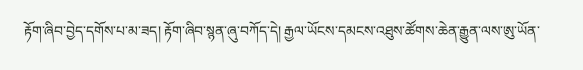རྟོག་ཞིབ་བྱེད་དགོས་པ་མ་ཟད། རྟོག་ཞིབ་སྙན་ཞུ་བཀོད་དེ། རྒྱལ་ཡོངས་དམངས་འཐུས་ཚོགས་ཆེན་རྒྱུན་ལས་ཨུ་ཡོན་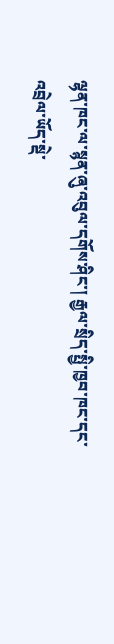ལྷན་ཁང་ལ་སྙན་ཞུ་འབུལ་དགོས་ཤིང་། རྒྱལ་སྲིད་སྤྱི་ཁྱབ་ཁང་དང་འབྲེལ་ཡོད་སྡེ་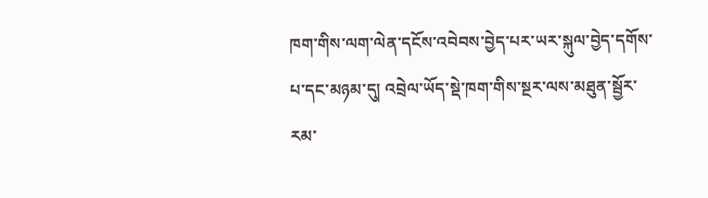ཁག་གིས་ལག་ལེན་དངོས་འབེབས་བྱེད་པར་ཡར་སྐུལ་བྱེད་དགོས་པ་དང་མཉམ་དུ། འབྲེལ་ཡོད་སྡེ་ཁག་གིས་སྔར་ལས་མཐུན་སྦྱོར་རམ་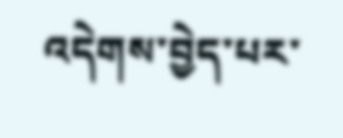འདེགས་བྱེད་པར་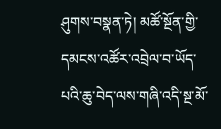ཤུགས་བསྣན་ཏེ། མཚོ་སྔོན་གྱི་དམངས་འཚོར་འབྲེལ་བ་ཡོད་པའི་ཆུ་བེད་ལས་གཞི་འདི་སྔ་མོ་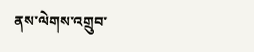ནས་ལེགས་འགྲུབ་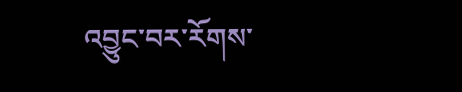འབྱུང་བར་རོགས་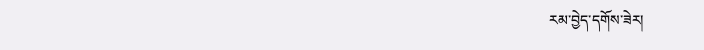རམ་བྱེད་དགོས་ཟེར།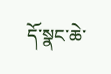དོ་སྣང་ཆེ་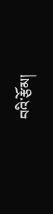བའི་རྩོམ།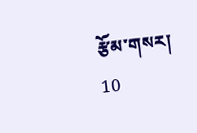རྩོམ་གསར། 10